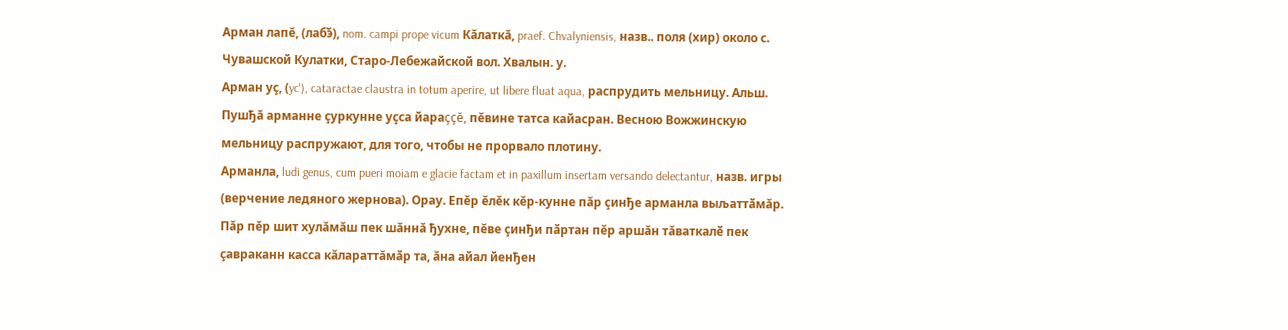Арман лапĕ, (лабэ̆), nom. campi prope vicum Кăлаткă, praef. Chvalyniensis, назв.. поля (хир) около с. Чувашской Кулатки, Старо-Лебежайской вол. Хвалын. у.
Арман уç, (yc'), cataractae claustra in totum aperire, ut libere fluat aqua, распрудить мельницу. Альш. Пушђă арманне çуркунне уçса йараççĕ, пĕвине татса кайасран. Весною Вожжинскую мельницу распружают, для того, чтобы не прорвало плотину.
Арманла, ludi genus, cum pueri moiam e glacie factam et in paxillum insertam versando delectantur, назв. игры (верчение ледяного жернова). Орау. Епĕр ĕлĕк кĕр-кунне пăр çинђе арманла выљаттӑмăр. Пăр пĕр шит хулăмăш пек шăннă ђухне, пĕве çинђи пӑртан пĕр аршăн тăваткалӗ пек çавраканн касса кăлараттăмӑр та, ăна айал йенђен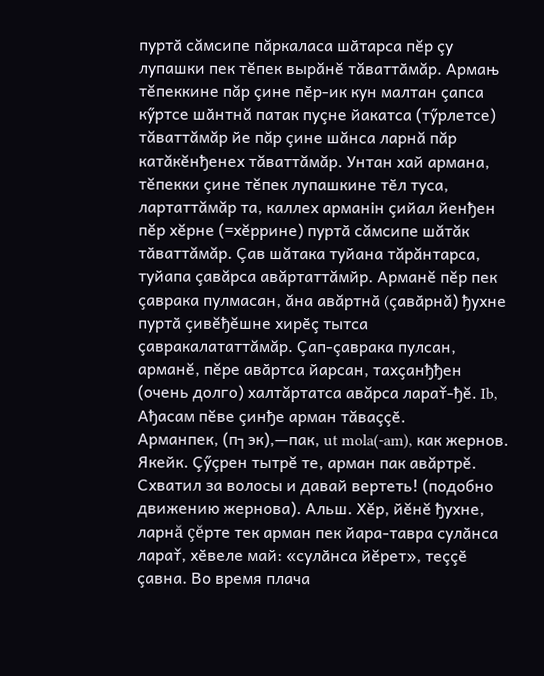пуртӑ сăмсипе пăркаласа шӑтарса пĕр çу лупашки пек тĕпек вырăнĕ тăваттӑмăр. Армањ тĕпеккине пăр çине пӗр-ик кун малтан çапса кӳртсе шӑнтнă патак пуçне йакатса (тӳрлетсе) тăваттăмăр йе пăр çине шăнса ларнă пăр катăкĕнђенех тăваттăмăр. Унтан хай армана, тĕпекки çине тĕпек лупашкине тӗл туса, лартаттăмăр та, каллех арманін çийал йенђен пĕр хĕрне (=хĕррине) пуртӑ сăмсипе шăтăк тӑваттăмăр. Çав шăтака туйана тăрăнтарса, туйапа çавăрса авăртаттăмйр. Арманĕ пĕр пек çаврака пулмасан, ăна авăртнӑ (çавӑрнă) ђухне пуртӑ çивĕђĕшне хирӗç тытса çавракалататтăмăр. Çап-çаврака пулсан, арманĕ, пĕре авӑртса йарсан, тахçанђђен (очень долго) халтăртатса авăрса ларат̌-ђĕ. Ib, Ађасам пĕве çинђе арман тăваççӗ.
Арманпек, (п┐эк),—пак, ut mola(-am), как жернов. Якейк. Çӳçрен тытрĕ те, арман пак авăртрĕ. Схватил за волосы и давай вертеть! (подобно движению жернова). Альш. Хĕр, йĕнĕ ђухне, ларнă çĕрте тек арман пек йара-тавра сулӑнса ларат̌, хӗвеле май: «сулӑнса йĕрет», теççӗ çавна. Во время плача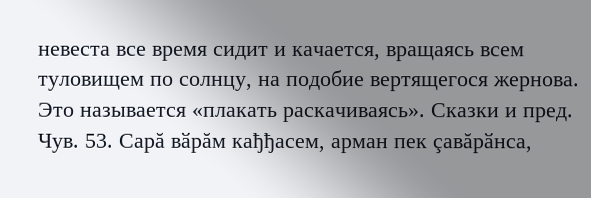невеста все время сидит и качается, вращаясь всем туловищем по солнцу, на подобие вертящегося жернова. Это называется «плакать раскачиваясь». Сказки и пред. Чув. 53. Сарă вӑрăм кађђасем, арман пек çавăрӑнса,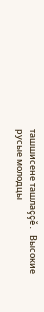ташшисене ташлаççĕ. Высокие русые молодцы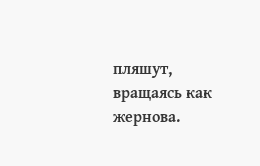пляшут, вращаясь как жернова.